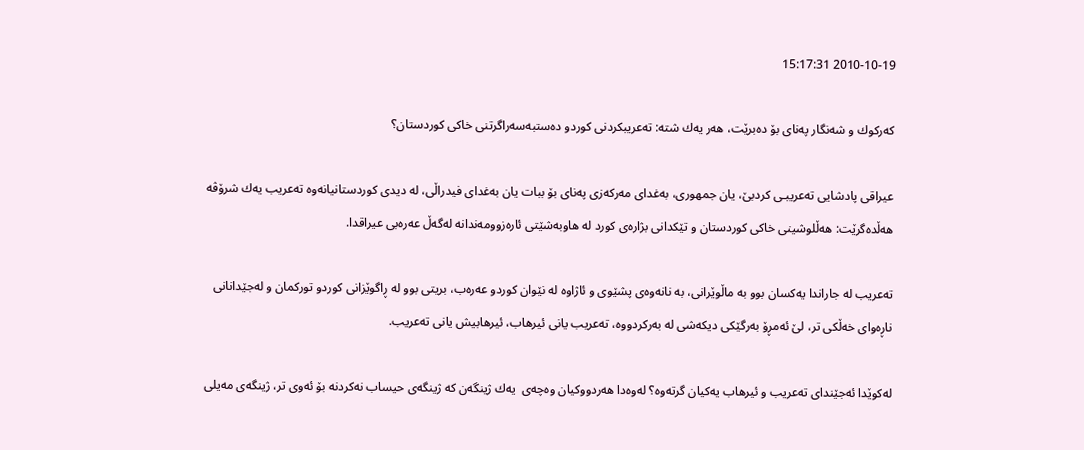2010-10-19 15:17:31

كه‌ركوك و شه‌نگار په‌نای بۆ ده‌برێت، هه‌ر یه‌ك شته‌: ته‌عریبكردنی كوردو ده‌ستبه‌سه‌راگرتنی خاكی كوردستان؟

عیراقی پادشایی ته‌عریبـی كردبێ، یان جمهوری، به‌غدای مه‌ركه‌زی په‌نای بۆ ببات یان به‌غدای فیدراڵی، له‌ دیدی كوردستانیانه‌وه‌ ته‌عریب یه‌ك شرۆڤه‌ هه‌ڵده‌گرێت: هه‌ڵلوشینی خاكی كوردستان و تێكدانی بژاره‌ی كورد له‌ هاوبه‌شێتی ئاره‌زوومه‌ندانه‌ له‌گه‌ڵ عه‌ره‌بی عیراقدا.

ته‌عریب له‌ جاراندا یه‌كسان بوو به‌ ماڵوێرانی، به‌ نانه‌وه‌ی پشێوی و ئاژاوه‌ له‌ نێوان كوردو عه‌ره‌ب، بریتی بوو له‌ ڕاگوێزانی كوردو توركمان و له‌جێدانانی ناڕه‌وای خه‌ڵكی تر، لێ ئه‌مڕۆ به‌رگێكی دیكه‌شی له‌ به‌ركردووه‌، ته‌عریب یانی ئیرهاب، ئیرهابیش یانی ته‌عریب.

له‌كوێدا ئه‌جێندای ته‌عریب و ئیرهاب یه‌كیان گرته‌وه‌؟ له‌وه‌دا هه‌ردووكیان وه‌چه‌ی  یه‌ك ژینگه‌ن كه‌ ژینگه‌ی حیساب نه‌كردنه‌ بۆ ئه‌وی تر، ژینگه‌ی مه‌یلی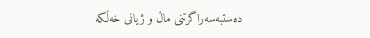ده‌ستبه‌سه‌راگرتنی ماڵ و ژیانی خه‌ڵكه‌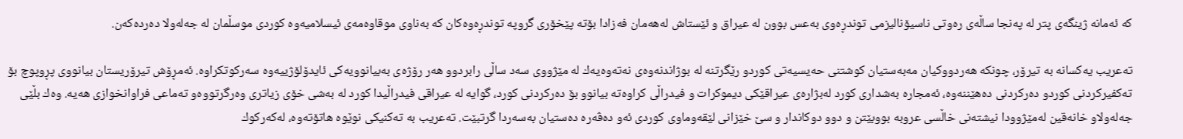كه‌ ئه‌مانه‌ ژینگه‌ی پتر له‌ په‌نجا ساڵه‌ی ره‌وتی ناسیۆنالیزمی توندڕه‌وی به‌عس بوون له‌ عیراق و ئێستاش له‌هه‌مان فه‌زادا بۆته‌ پێخۆری گروپه‌ توندڕه‌وه‌كان كه‌ به‌ناوی موقاوه‌مه‌ی ئیسلامیه‌وه‌ كوردی موسڵمان له‌ جه‌له‌ولا ده‌رده‌كه‌ن.

ته‌عریب یه‌كسانه‌ به‌ تیرۆر، چونكه‌ هه‌ردووكیان مه‌به‌ستیان كوشتنی حه‌یسیه‌تی كوردو رێگرتنه‌ له‌ بوژاندنه‌وه‌ی نه‌ته‌وه‌یه‌ك له‌ مێژووی سه‌د ساڵی رابردوو هه‌ر رۆژه‌ی به‌بیانوویه‌كی ئایدۆلۆژییه‌وه‌ سه‌ركوتكراوه‌. ئه‌مڕۆش تیرۆریستان بیانووی پڕوپوچ بۆ ته‌كفیركردنی كوردو ده‌ركردنی ده‌هێننه‌وه‌، ئه‌مجاره‌ به‌شداری كورد له‌بژاره‌ی عیراقێكی دیموكرات و فیدراڵی كراوه‌ته‌ بیانوو بۆ ده‌ركردنی كورد، گوایه‌ له‌ عیراقی فیدراڵیدا كورد له‌ به‌شی خۆی زیاتری وه‌رگرتووه‌و ته‌ماعی فراوانخوازی هه‌یه‌. وه‌ك بڵێی جه‌له‌ولاو خانه‌قین له‌مێژوودا نیشته‌نی خاڵسی عروبه‌ بووبێتن و دوو دوكاندار و سێ خێزانی لێقه‌وماوی كوردی ئه‌و ده‌ڤه‌ره‌ ده‌ستیان به‌سه‌ردا گرتبێت. ته‌عریب به‌ ته‌كنیكی نوێوه‌ هاتۆته‌وه‌، له‌كه‌ركوك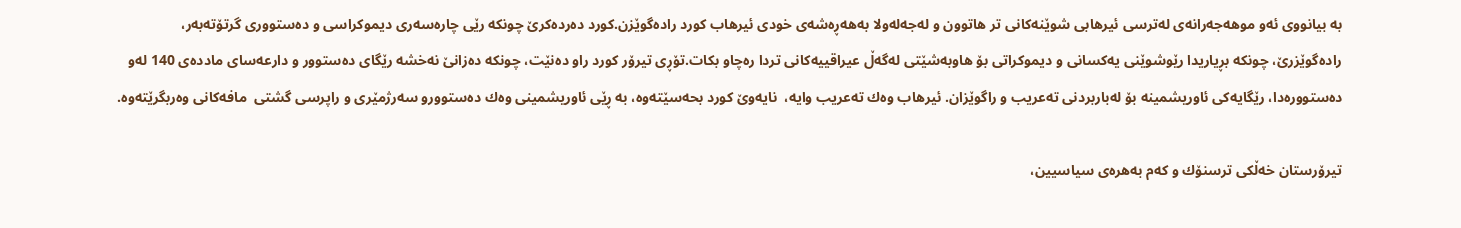به‌ بیانووی ئه‌و موهه‌جه‌رانه‌ی له‌ترسی ئیرهابی شوێنه‌كانی تر هاتوون و له‌جه‌له‌ولا به‌هه‌ڕه‌شه‌ی خودی ئیرهاب كورد راده‌گوێزن.كورد ده‌رده‌كرێ چونكه‌ رێی چاره‌سه‌ری دیموكراسی و ده‌ستووری گرتۆته‌به‌ر، راده‌گوێزرێ، چونكه‌ بڕیاریدا رێوشوێنی یه‌كسانی و دیموكراتی بۆ هاوبه‌شێتی له‌گه‌ڵ عیراقییه‌كانی تردا ره‌چاو بكات.تۆڕی تیرۆر كورد راو ده‌نێت، چونكه‌ ده‌زانێ نه‌خشه‌ رێگای ده‌ستوور و دارعه‌سای مادده‌ی 140 له‌و ده‌ستووره‌دا، رێگایه‌كی ئاوریشمینه‌ بۆ له‌باربردنی ته‌عریب و راگوێزان. ئیرهاب وه‌ك ته‌عریب وایه‌،  نایه‌وێ كورد بحه‌سێته‌وه‌، به‌ ڕێی ئاوریشمینی وه‌ك ده‌ستوورو سه‌رژمێری و راپرسی گشتی  مافه‌كانی وه‌ربگرێته‌وه‌.

تیرۆرستان خه‌ڵكی ترسنۆك و كه‌م به‌هره‌ی سیاسیین،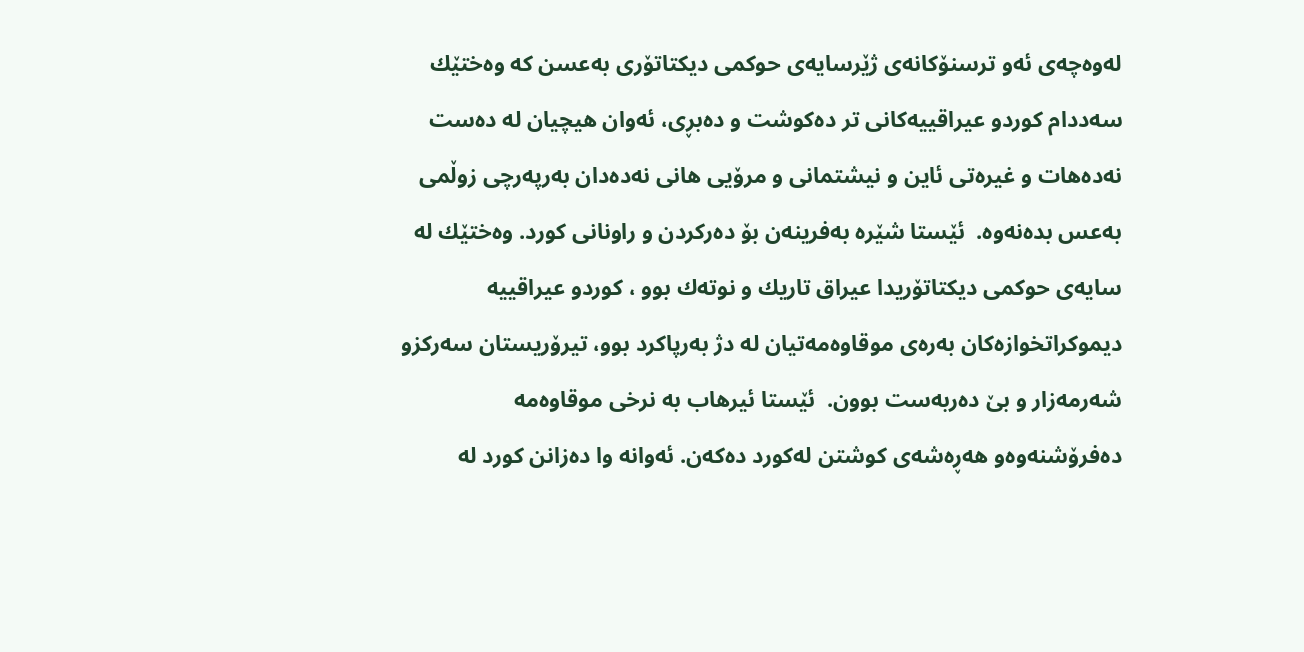له‌وه‌چه‌ی ئه‌و ترسنۆكانه‌ی ژێرسایه‌ی حوكمی دیكتاتۆری به‌عسن كه‌ وه‌ختێك سه‌ددام كوردو عیراقییه‌كانی تر ده‌كوشت و ده‌بڕی، ئه‌وان هیچیان له‌ ده‌ست نه‌ده‌هات و غیره‌تی ئاین و نیشتمانی و مرۆیی هانی نه‌ده‌دان به‌رپه‌رچی زوڵمی به‌عس بده‌نه‌وه‌.  ئێستا شێره‌ به‌فرینه‌ن بۆ ده‌ركردن و راونانی كورد. وه‌ختێك له‌ سایه‌ی حوكمی دیكتاتۆریدا عیراق تاریك و نوته‌ك بوو ، كوردو عیراقییه‌ دیموكراتخوازه‌كان به‌ره‌ی موقاوه‌مه‌تیان له‌ دژ به‌رپاكرد بوو، تیرۆریستان سه‌ركزو شه‌رمه‌زار و بێ ده‌ربه‌ست بوون.  ئێستا ئیرهاب به‌ نرخی موقاوه‌مه‌ ده‌فرۆشنه‌وه‌و هه‌ڕه‌شه‌ی كوشتن له‌كورد ده‌كه‌ن. ئه‌وانه‌ وا ده‌زانن كورد له‌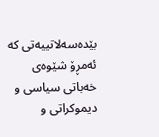بێده‌سه‌لاتییه‌تی كه‌ ئه‌مڕۆ شێوه‌ی خه‌باتی سیاسی و دیموكراتی و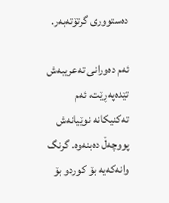ده‌ستووری گرتۆته‌به‌ر.

ئه‌م ده‌ورانی ته‌عریبه‌ش تێده‌په‌ڕێت، ئه‌م ته‌كنیكانه‌ نوێیانه‌ش پووچه‌ڵ ده‌بنه‌وه‌. گرنگ وانه‌كه‌یه‌ بۆ كوردو بۆ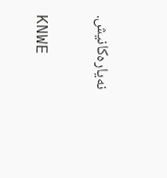نه‌یاره‌كانیش.

KNWE